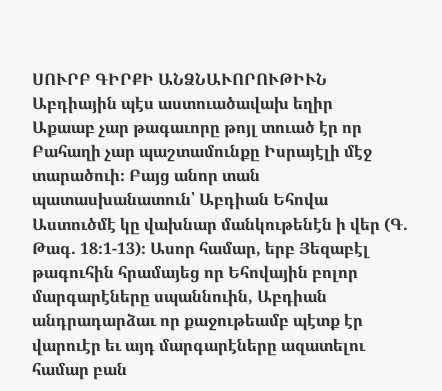ՍՈՒՐԲ ԳԻՐՔԻ ԱՆՁՆԱՒՈՐՈՒԹԻՒՆ
Աբդիային պէս աստուածավախ եղիր
Աքաաբ չար թագաւորը թոյլ տուած էր որ Բահաղի չար պաշտամունքը Իսրայէլի մէջ տարածուի։ Բայց անոր տան պատասխանատուն՝ Աբդիան Եհովա Աստուծմէ կը վախնար մանկութենէն ի վեր (Գ. Թագ. 18։1-13)։ Ասոր համար, երբ Յեզաբէլ թագուհին հրամայեց որ Եհովային բոլոր մարգարէները սպաննուին, Աբդիան անդրադարձաւ որ քաջութեամբ պէտք էր վարուէր եւ այդ մարգարէները ազատելու համար բան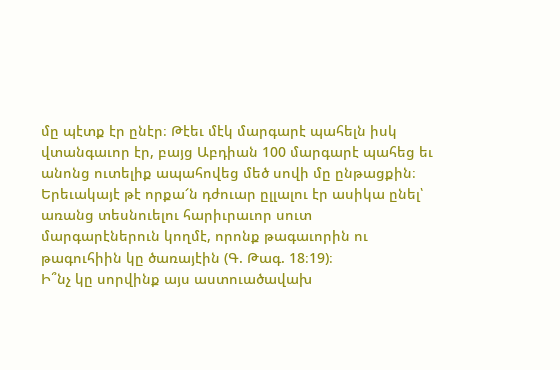մը պէտք էր ընէր։ Թէեւ մէկ մարգարէ պահելն իսկ վտանգաւոր էր, բայց Աբդիան 100 մարգարէ պահեց եւ անոնց ուտելիք ապահովեց մեծ սովի մը ընթացքին։ Երեւակայէ թէ որքա՜ն դժուար ըլլալու էր ասիկա ընել՝ առանց տեսնուելու հարիւրաւոր սուտ մարգարէներուն կողմէ, որոնք թագաւորին ու թագուհիին կը ծառայէին (Գ. Թագ. 18։19)։
Ի՞նչ կը սորվինք այս աստուածավախ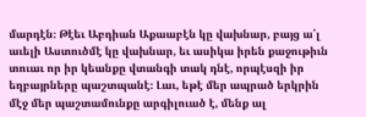մարդէն։ Թէեւ Աբդիան Աքաաբէն կը վախնար, բայց ա՛լ աւելի Աստուծմէ կը վախնար, եւ ասիկա իրեն քաջութիւն տուաւ որ իր կեանքը վտանգի տակ դնէ, որպէսզի իր եղբայրները պաշտպանէ։ Լաւ, եթէ մեր ապրած երկրին մէջ մեր պաշտամունքը արգիլուած է, մենք ալ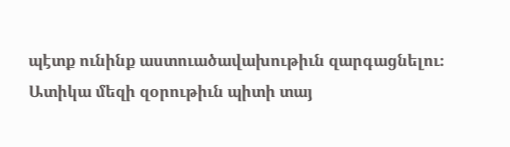պէտք ունինք աստուածավախութիւն զարգացնելու։ Ատիկա մեզի զօրութիւն պիտի տայ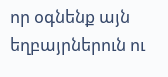որ օգնենք այն եղբայրներուն ու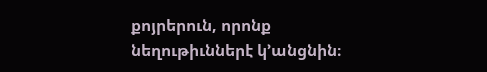քոյրերուն, որոնք նեղութիւններէ կ’անցնին։